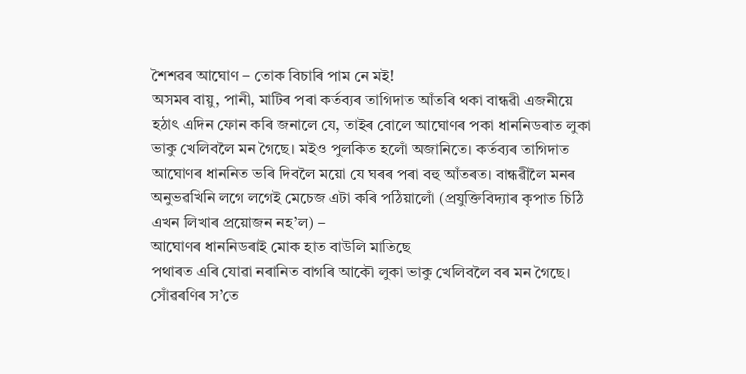শৈশৱৰ আঘোণ – তোক বিচাৰি পাম নে মই!
অসমৰ বায়ু, পানী, মাটিৰ পৰা কৰ্তব্যৰ তাগিদাত আঁতৰি থকা বান্ধৱী এজনীয়ে হঠাৎ এদিন ফোন কৰি জনালে যে, তাইৰ বোলে আঘোণৰ পকা ধাননিডৰাত লুকা ভাকু খেলিবলৈ মন গৈছে। মইও পুলকিত হলোঁ অজানিতে। কৰ্তব্যৰ তাগিদাত আঘোণৰ ধাননিত ভৰি দিবলৈ ময়ো যে ঘৰৰ পৰা বহু আঁতৰত। বান্ধৱীলৈ মনৰ অনুভৱখিনি লগে লগেই মেচেজ এটা কৰি পঠিয়ালোঁ (প্ৰযুক্তিবিদ্যাৰ কৃপাত চিঠি এখন লিখাৰ প্ৰয়োজন নহ’ল) –
আঘোণৰ ধাননিডৰাই মোক হাত বাউলি মাতিছে
পথাৰত এৰি যোৱা নৰানিত বাগৰি আকৌ লুকা ভাকু খেলিবলৈ বৰ মন গৈছে।
সোঁৱৰণিৰ স’তে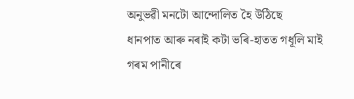অনুভৱী মনটো আন্দোলিত হৈ উঠিছে
ধানপাত আৰু নৰাই কটা ভৰি-হাতত গধূলি মাই গৰম পানীৰে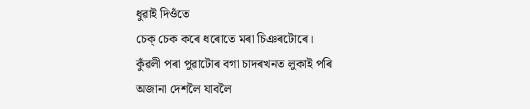ধুৱাই দিওঁতে
চেক্ চেক কৰে ধৰোতে মৰা চিঞৰটোৰে।
কুঁৱলী পৰা পুৱাটোৰ বগা চাদৰখনত লুকাই পৰি
অজানা দেশলৈ যাবলৈ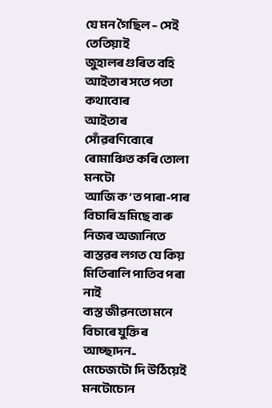যে মন গৈছিল – সেই তেতিয়াই
জুহালৰ গুৰিত বহি আইতাৰ সতে পতা কথাবোৰ
আইতাৰ সোঁৱৰণিবোৰে ৰোমাঞ্চিত কৰি তোলা মনটো
আজি ক’ত পাৰা-পাৰ বিচাৰি ভ্ৰমিছে বাৰু নিজৰ অজানিতে
বাস্তৱৰ লগত যে কিয় মিতিৰালি পাতিব পৰা নাই
ব্যস্ত জীৱনতো মনে বিচাৰে যুক্তিৰ আচ্ছাদন..
মেচেজটো দি উঠিয়েই মনটোচোন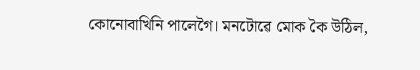কোনোবাখিনি পালেগৈ। মনটোৱে মোক কৈ উঠিল,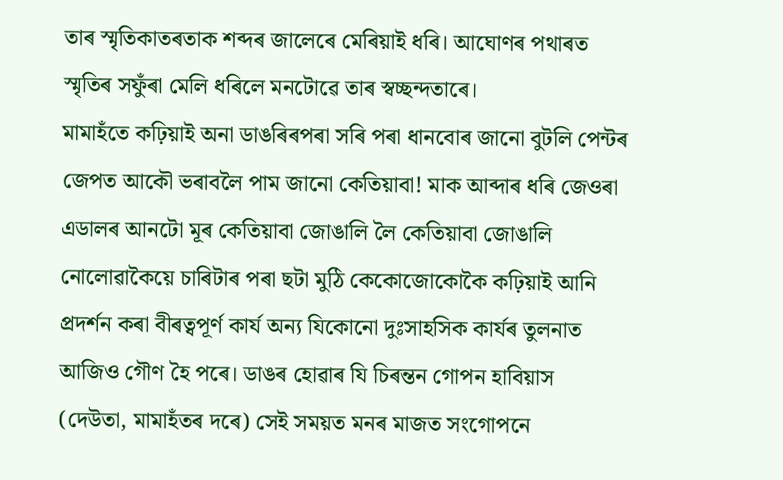তাৰ স্মৃতিকাতৰতাক শব্দৰ জালেৰে মেৰিয়াই ধৰি। আঘোণৰ পথাৰত স্মৃতিৰ সফুঁৰা মেলি ধৰিলে মনটোৱে তাৰ স্বচ্ছন্দতাৰে।
মামাহঁতে কঢ়িয়াই অনা ডাঙৰিৰপৰা সৰি পৰা ধানবোৰ জানো বুটলি পেন্টৰ জেপত আকৌ ভৰাবলৈ পাম জানো কেতিয়াবা! মাক আব্দাৰ ধৰি জেওৰা এডালৰ আনটো মূৰ কেতিয়াবা জোঙালি লৈ কেতিয়াবা জোঙালি নোলোৱাকৈয়ে চাৰিটাৰ পৰা ছটা মুঠি কেকোজোকোকৈ কঢ়িয়াই আনি প্ৰদৰ্শন কৰা বীৰত্বপূৰ্ণ কাৰ্য অন্য যিকোনো দুঃসাহসিক কাৰ্যৰ তুলনাত আজিও গৌণ হৈ পৰে। ডাঙৰ হোৱাৰ যি চিৰন্তন গোপন হাবিয়াস (দেউতা, মামাহঁতৰ দৰে) সেই সময়ত মনৰ মাজত সংগোপনে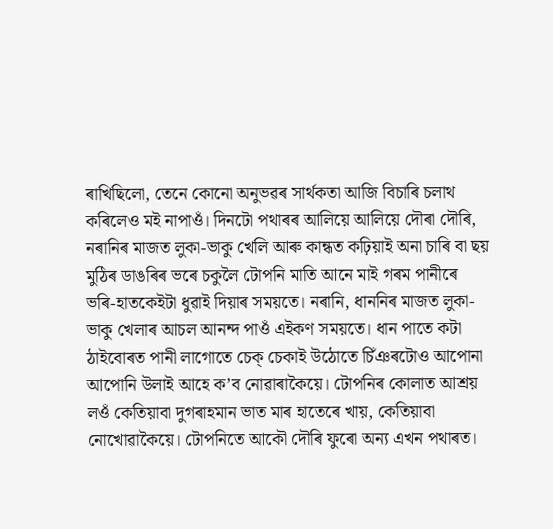ৰাখিছিলো, তেনে কোনো অনুভৱৰ সাৰ্থকতা আজি বিচাৰি চলাথ কৰিলেও মই নাপাওঁ। দিনটো পথাৰৰ আলিয়ে আলিয়ে দৌৰা দৌৰি, নৰানিৰ মাজত লুকা-ভাকু খেলি আৰু কান্ধত কঢ়িয়াই অনা চাৰি বা ছয় মুঠিৰ ডাঙৰিৰ ভৰে চকুলৈ টোপনি মাতি আনে মাই গৰম পানীৰে ভৰি-হাতকেইটা ধুৱাই দিয়াৰ সময়তে। নৰানি, ধাননিৰ মাজত লুকা-ভাকু খেলাৰ আচল আনন্দ পাওঁ এইকণ সময়তে। ধান পাতে কটা ঠাইবোৰত পানী লাগোতে চেক্ চেকাই উঠোতে চিঁঞৰটোও আপোনা আপোনি উলাই আহে ক’ব নোৱাৰাকৈয়ে। টোপনিৰ কোলাত আশ্ৰয় লওঁ কেতিয়াবা দুগৰাহমান ভাত মাৰ হাতেৰে খায়, কেতিয়াবা নোখোৱাকৈয়ে। টোপনিতে আকৌ দৌৰি ফুৰো অন্য এখন পথাৰত।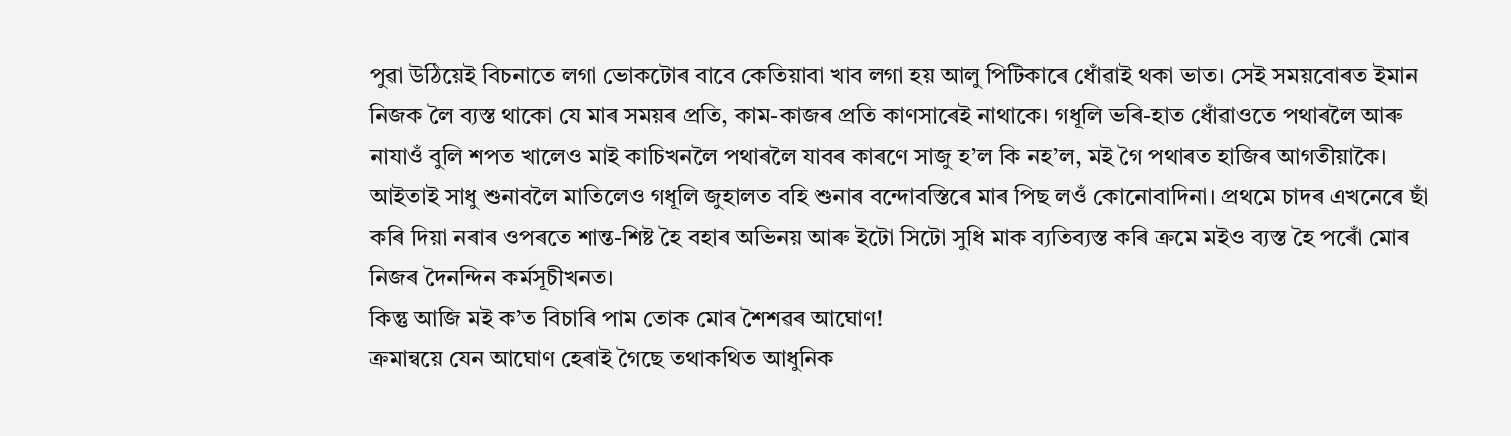পুৱা উঠিয়েই বিচনাতে লগা ভোকটোৰ বাবে কেতিয়াবা খাব লগা হয় আলু পিটিকাৰে ধোঁৱাই থকা ভাত। সেই সময়বোৰত ইমান নিজক লৈ ব্যস্ত থাকো যে মাৰ সময়ৰ প্ৰতি, কাম-কাজৰ প্ৰতি কাণসাৰেই নাথাকে। গধূলি ভৰি-হাত ধোঁৱাওতে পথাৰলৈ আৰু নাযাওঁ বুলি শপত খালেও মাই কাচিখনলৈ পথাৰলৈ যাবৰ কাৰণে সাজু হ’ল কি নহ’ল, মই গৈ পথাৰত হাজিৰ আগতীয়াকৈ। আইতাই সাধু শুনাবলৈ মাতিলেও গধূলি জুহালত বহি শুনাৰ বন্দোবস্তিৰে মাৰ পিছ লওঁ কোনোবাদিনা। প্ৰথমে চাদৰ এখনেৰে ছাঁ কৰি দিয়া নৰাৰ ওপৰতে শান্ত-শিষ্ট হৈ বহাৰ অভিনয় আৰু ইটো সিটো সুধি মাক ব্যতিব্যস্ত কৰি ক্ৰমে মইও ব্যস্ত হৈ পৰোঁ মোৰ নিজৰ দৈনন্দিন কৰ্মসূচীখনত।
কিন্তু আজি মই ক’ত বিচাৰি পাম তোক মোৰ শৈশৱৰ আঘোণ!
ক্ৰমান্বয়ে যেন আঘোণ হেৰাই গৈছে তথাকথিত আধুনিক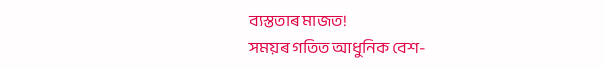ব্যস্ততাৰ মাজত!
সময়ৰ গতিত আধুনিক বেশ-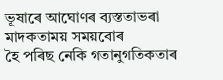ভূষাৰে আঘোণৰ ব্যস্ততাভৰা মাদকতাময় সময়বোৰ
হৈ পৰিছ নেকি গতানুগতিকতাৰ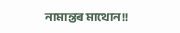নামান্তৰ মাথোন!!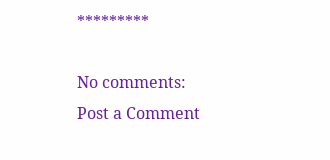*********

No comments:
Post a Comment